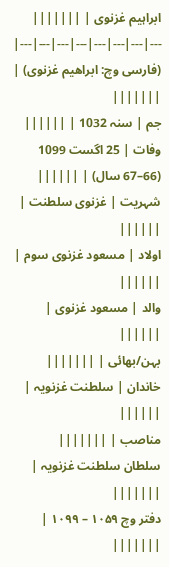ابراہیم غزنوی | |||||||
---|---|---|---|---|---|---|---|
(فارسی وچ: ابراهیم غزنوی) | |||||||
جم | سنہ 1032 | ||||||
وفات | 25 اگست 1099 (66–67 سال) | ||||||
شہریت | غزنوی سلطنت | ||||||
اولاد | مسعود غزنوی سوم | ||||||
والد | مسعود غزنوی | ||||||
بہن/بھائی | |||||||
خاندان | سلطنت غزنویہ | ||||||
مناصب | |||||||
سلطان سلطنت غزنویہ | |||||||
دفتر وچ ۱۰۵۹ – ۱۰۹۹ |
|||||||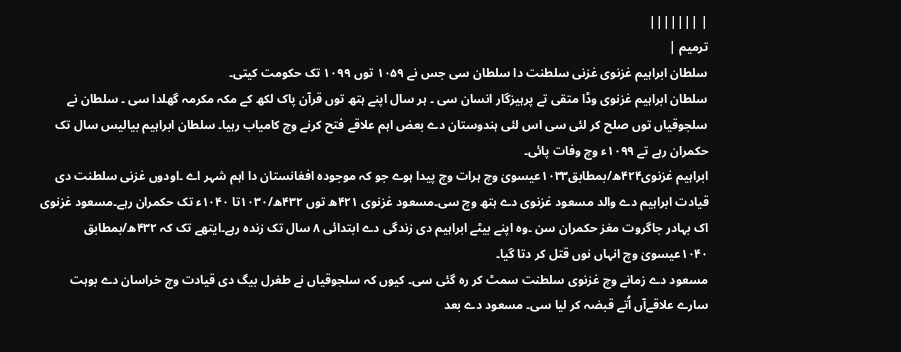| |||||||
ترمیم |
سلطان ابراہیم غزنوی غزنی سلطنت دا سلطان سی جس نے ۱۰۵۹ توں ۱۰۹۹ تک حکومت کیتی۔
سلطان ابراہیم غزنوی وڈا متقی تے پرہیزگار انسان سی ۔ ہر سال اپنے ہتھ توں قرآن پاک لکھ کے مکہ مکرمہ گھلدا سی ۔ سلطان نے سلجوقیاں توں صلح کر لئی سی اس لئی ہندوستان دے بعض اہم علاقے فتح کرنے وچ کامیاب رہیا۔ سلطان ابراہیم بیالیس سال تک حکمران رہے تے ۱۰۹۹ء وچ وفات پائی۔
ابراہیم غزنوی۴۲۴ھ/بمطابق۱۰۳۳عیسویٰ وچ ہرات وچ پیدا ہوے جو کہ موجودہ افغانستان دا اہم شہر اے ۔اودوں غزنی سلطنت دی قیادت ابراہیم دے والد مسعود غزنوی دے ہتھ وچ سی۔مسعود غزنوی ۴۲۱ھ توں ۴۳۲ھ/۱۰۳۰تا ۱۰۴۰ء تک حکمران رہے۔مسعود غزنوی اک بہادر جاگروت مغز حکمران سن ۔وہ اپنے بیٹے ابراہیم دی زندگی دے ابتدائی ۸ سال تک زندہ رہے۔ایتھے تک کہ ۴۳۲ھ/بمطابق ۱۰۴۰عیسویٰ وچ انہاں نوں قتل کر دتا گیا۔
مسعود دے زمانے وچ غزنوی سلطنت سمٹ کر رہ گئی سی۔ کیوں کہ سلجوقیاں نے طغرل بیگ دی قیادت وچ خراسان دے بوہت سارے علاقےآں اُتے قبضہ کر ليا سی۔ مسعود دے بعد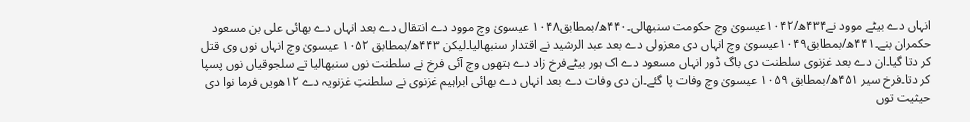انہاں دے بیٹے موود نے۴۳۴ھ/۱۰۴۲عیسویٰ وچ حکومت سنبھالی۔۴۴۰ھ/بمطابق۱۰۴۸ عیسویٰ وچ موود دے انتقال دے بعد انہاں دے بھائی علی بن مسعود حکمران بنے۔۴۴۱ھ/بمطابق۱۰۴۹عیسویٰ وچ انہاں دی معزولی دے بعد عبد الرشید نے اقتدار سنبھالیا۔لیکن ۴۴۳ھ/بمطابق ۱۰۵۲ عیسویٰ وچ انہاں نوں وی قتل کر دتا گیا۔ان دے بعد غزنوی سلطنت دی باگ ڈور انہاں مسعود دے اک ہور بیٹےفرخ زاد دے ہتھوں وچ آئی فرخ نے سلطنت نوں سنبھالیا تے سلجوقیاں نوں پسپا کر دتا۔فرخ سیر ۴۵۱ھ/بمطابق ۱۰۵۹ عیسویٰ وچ وفات پا گئے۔ان دی وفات دے بعد انہاں دے بھائی ابراہیم غزنوی نے سلطنتِ غزنویہ دے ۱۲ھويں فرما نوا دی حیثیت توں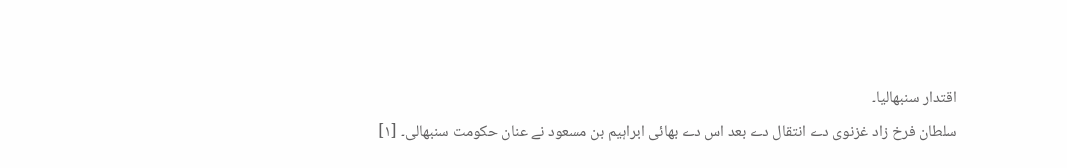اقتدار سنبھالیا۔
سلطان فرخ زاد غزنوی دے انتقال دے بعد اس دے بھائی ابراہیم بن مسعود نے عنان حکومت سنبھالی۔ [۱]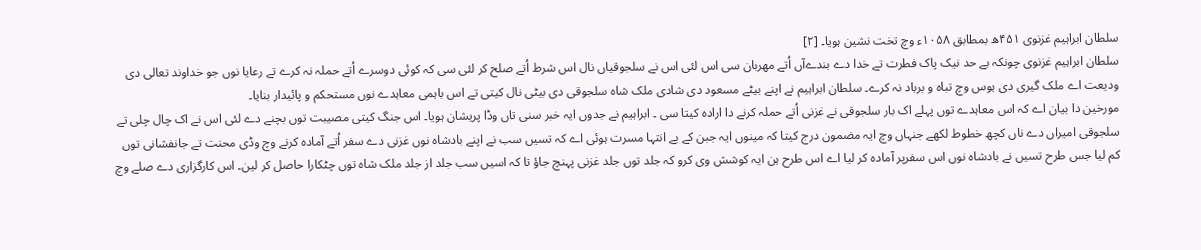سلطان ابراہیم غزنوی ۴۵۱ھ بمطابق ۱۰۵۸ء وچ تخت نشین ہويا۔ [۲]
سلطان ابراہیم غزنوی چونکہ بے حد نیک پاک فطرت تے خدا دے بندےآں اُتے مهربان سی اس لئی اس نے سلجوقیاں نال اس شرط اُتے صلح کر لئی سی کہ کوئی دوسرے اُتے حملہ نہ کرے تے رعایا نوں جو خداوند تعالی دی ودیعت اے ملک گیری دی ہوس وچ تباہ و برباد نہ کرے۔ سلطان ابراہیم نے اپنے بیٹے مسعود دی شادی ملک شاه سلجوقی دی بیٹی نال کیتی تے اس باہمی معاہدے نوں مستحکم و پائیدار بنایا۔
مورخین دا بیان اے کہ اس معاہدے توں پہلے اک بار سلجوقی نے غزنی اُتے حملہ کرنے دا ارادہ کیتا سی ۔ ابراہیم نے جدوں ایہ خبر سنی تاں وڈا پریشان ہويا۔ اس جنگ کيتی مصیبت توں بچنے دے لئی اس نے اک چال چلی تے سلجوقی امیراں دے ناں کچھ خطوط لکھے جنہاں وچ ایہ مضمون درج کیتا کہ مینوں ایہ جبن کے بے انتہا مسرت ہوئی اے کہ تسيں سب نے اپنے بادشاہ نوں غزنی دے سفر اُتے آمادہ کرنے وچ وڈی محنت تے جانفشانی توں کم لیا جس طرح تسيں نے بادشاہ نوں اس سفرپر آمادہ کر ليا اے اس طرح ہن ایہ کوشش وی کرو کہ جلد توں جلد غزنی پہنچ جاؤ تا کہ اسيں سب جلد از جلد ملک شاہ توں چٹکارا حاصل کر لین۔ اس کارگزاری دے صلے وچ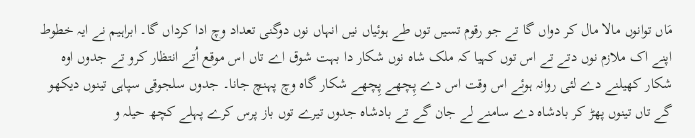مَاں توانوں مالا مال کر دواں گا تے جو رقوم تسيں توں طے ہوئیاں نيں انہاں نوں دوگنی تعداد وچ ادا کرداں گا۔ ابراہیم نے ایہ خطوط اپنے اک ملازم نوں دتے تے اس توں کہیا کہ ملک شاہ نوں شکار دا بہت شوق اے تاں اس موقع اُتے انتظار کرو تے جدوں اوہ شکار کھیلنے دے لئی روانہ ہوئے اس وقت اس دے پِچھے پِچھے شکار گاہ وچ پہنچ جانا۔ جدوں سلجوقی سپاہی تینوں دیکھو گے تاں تینوں پھڑ کر بادشاہ دے سامنے لے جان گے تے بادشاہ جدوں تیرے توں باز پرس کرے پہلے کچھ حیلہ و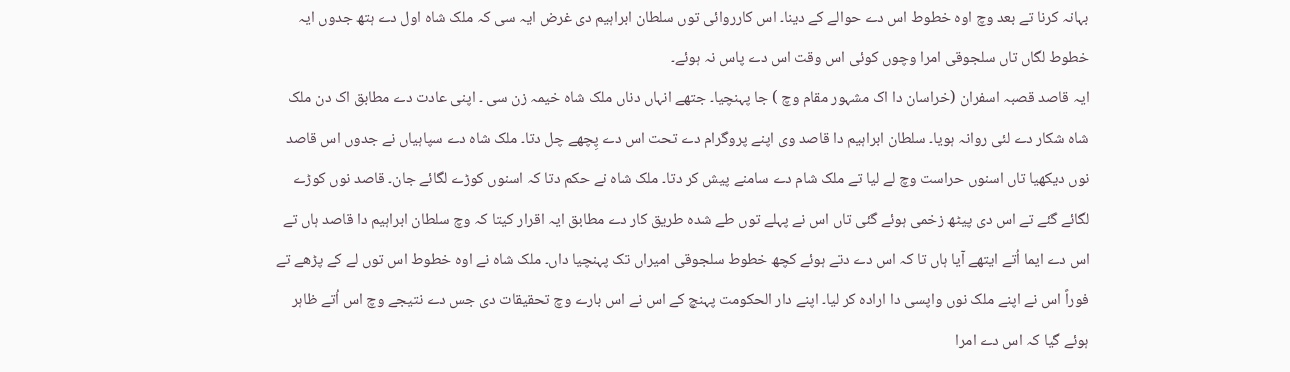بہانہ کرنا تے بعد وچ اوہ خطوط اس دے حوالے کے دينا۔ اس کارروائی توں سلطان ابراہیم دی غرض ایہ سی کہ ملک شاہ اول دے ہتھ جدوں ایہ خطوط لگاں تاں سلجوقی امرا وچوں کوئی اس وقت اس دے پاس نہ ہوئے۔
ایہ قاصد قصبہ اسفران (خراسان دا اک مشہور مقام وچ ) جا پہنچیا۔ جتھے انہاں دناں ملک شاہ خیمہ زن سی ۔ اپنی عادت دے مطابق اک دن ملک شاہ شکار دے لئی روانہ ہويا۔ سلطان ابراہیم دا قاصد وی اپنے پروگرام دے تحت اس دے پِچھے چل دتا۔ ملک شاہ دے سپاہیاں نے جدوں اس قاصد نوں دیکھیا تاں اسنوں حراست وچ لے لیا تے ملک شام دے سامنے پیش کر دتا۔ ملک شاہ نے حکم دتا کہ اسنوں کوڑے لگائے جان۔ قاصد نوں کوڑے لگائے گئے تے اس دی پیٹھ زخمی ہوئے گئی تاں اس نے پہلے توں طے شدہ طریق کار دے مطابق ایہ اقرار کیتا کہ وچ سلطان ابراہیم دا قاصد ہاں تے اس دے ایما اُتے ایتھے آیا ہاں تا کہ اس دے دتے ہوئے کچھ خطوط سلجوقی امیراں تک پہنچیا داں۔ ملک شاہ نے اوہ خطوط اس توں لے کے پڑھے تے فوراً اس نے اپنے ملک نوں واپسی دا ارادہ کر ليا۔ اپنے دار الحکومت پہنچ کے اس نے اس بارے وچ تحقیقات دی جس دے نتیجے وچ اس اُتے ظاہر ہوئے گیا کہ اس دے امرا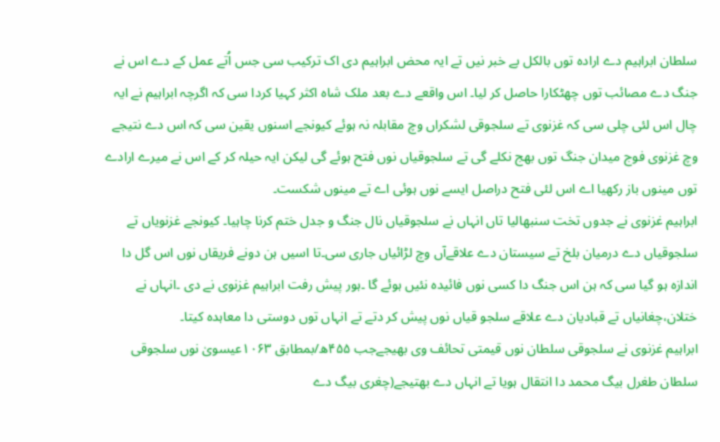سلطان ابراہیم دے ارادہ توں بالکل بے خبر نيں تے ایہ محض ابراہیم دی اک ترکیب سی جس اُتے عمل کے دے اس نے جنگ دے مصائب توں چھٹکارا حاصل کر ليا۔ اس واقعے دے بعد ملک شاہ اکثر کہیا کردا سی کہ اگرچہ ابراہیم نے ایہ چال اس لئی چلی سی کہ غزنوی تے سلجوقی لشکراں وچ مقابلہ نہ ہوئے کیونجے اسنوں یقین سی کہ اس دے نتیجے وچ غزنوی فوج میدان جنگ توں بھج نکلے گی تے سلجوقیاں نوں فتح ہوئے گی لیکن ایہ حیلہ کر کے اس نے میرے ارادے توں مینوں باز رکھیا اے اس لئی فتح دراصل ايسے نوں ہوئی اے تے مینوں شکست۔
ابراہیم غزنوی نے جدوں تخت سنبھالیا تاں انہاں نے سلجوقیاں نال جنگ و جدل ختم کرنا چاہیا۔ کیونجے غزنویاں تے سلجوقیاں دے درمیان بلخ تے سیستان دے علاقےآں وچ لڑائیاں جاری سی۔تا اسيں ہن دونے فریقاں نوں اس گل دا اندازہ ہو گیا سی کہ ہن اس جنگ دا کسی نوں فائیدہ نئيں ہوئے گا ۔ہور پیش رفت ابراہیم غزنوی نے دی ۔انہاں نے ختلان،چغانیاں تے قبادیان دے علاقے سلجو قیاں نوں پیش کر دتے تے انہاں توں دوستی دا معاہدہ کيتا۔
ابراہیم غزنوی نے سلجوقی سلطان نوں قیمتی تحائف وی بھیجےجب ۴۵۵ھ/بمطابق ۱۰۶۳عیسویٰ نوں سلجوقی سلطان طغرل بیگ محمد دا انتقال ہويا تے انہاں دے بھتیجے(چغری بیگ دے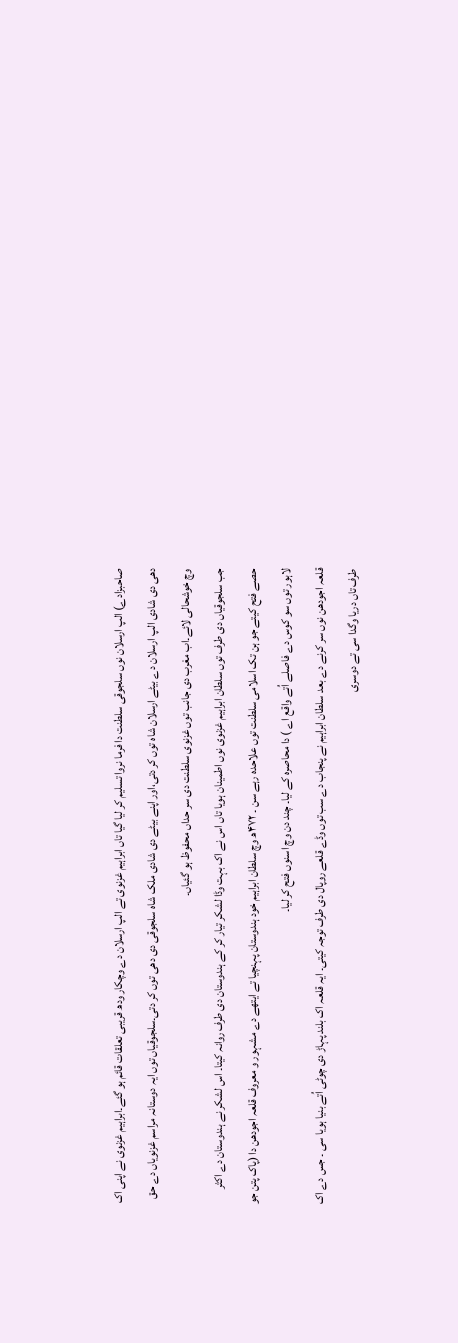صاحبزادے) الپ ارسلان نوں سلجوقی سلطنت دا فرما نروا تسلیم کر ليا گیا تاں ابراہیم غزنوی تے الپ ارسلان دے وچکار ودھ قریبی تعلقات قائم ہو گئے۔ابراہیم غزنوی نے اپنی اک دھی دی شادی الپ ارسلان دے بیٹے ارسلان شاہ توں کر دتی،اور اپنے بیٹے دی شادی ملک شاہ سلجوقی دی دھی توں کر دتی۔سلجوقیاں توں ایہ دوستانہ مراسم غزنویاں دے حق وچ خوشحالی لائے۔اب مغرب دی جانب توں غزنوی سلطنت دی سر حداں محفوظ ہو گئياں۔
جب سلجوقیاں دی طرف توں سلطان ابراہیم غزنوی نوں اطمینان ہويا تاں اس نے اک بہت وڈا لشکر تیار کر کے ہندوستان دی طرف روانہ کیتا۔ اس لشکر نے ہندوستان دے اکثر حصے فتح کیتے جو ہن تک اسلامی سلطنت توں علاحدہ رہے سن ۔ ۴۷۲ھ وچ سلطان ابراہیم خود ہندوستان پہنچیا تے ایتھے دے مشہور و معروف قلعہ اجودھن دا (پاک پتن جو لاہور توں سو کوس دے فاصلے اُتے واقع اے ) دا محاصرہ کے لیا۔ چند دن وچ اسنوں فتح کر ليا۔
قلعہ اجودھن نوں سر کرنے دے بعد سلطان ابراہیم نے پنجاب دے سب توں وڈے قلعے روپال دی طرف توجہ کيتی۔ ایہ قلعہ اک بلند پہاڑ دی چوٹی اُتے بنیا ہویا سی ۔ جس دے اک طرف تاں دریا وگدا سی تے دوسری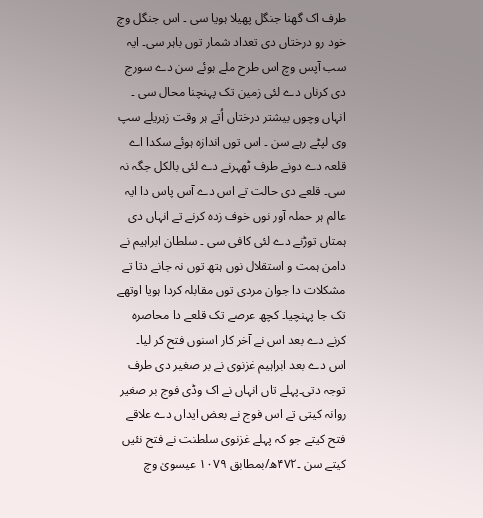طرف اک گھنا جنگل پھیلا ہويا سی ۔ اس جنگل وچ خود رو درختاں دی تعداد شمار توں باہر سی۔ ایہ سب آپس وچ اس طرح ملے ہوئے سن دے سورج دی کرناں دے لئی زمین تک پہنچنا محال سی ۔ انہاں وچوں بیشتر درختاں اُتے ہر وقت زہریلے سپ وی لپٹے رہے سن ۔ اس توں اندازہ ہوئے سکدا اے قلعہ دے دونے طرف ٹھہرنے دے لئی بالکل جگہ نہ سی۔ قلعے دی حالت تے اس دے آس پاس دا ایہ عالم ہر حملہ آور نوں خوف زدہ کرنے تے انہاں دی ہمتاں توڑنے دے لئی کافی سی ۔ سلطان ابراہیم نے دامن ہمت و استقلال نوں ہتھ توں نہ جانے دتا تے مشکلات دا جوان مردی توں مقابلہ کردا ہويا اوتھے تک جا پہنچیا۔ کچھ عرصے تک قلعے دا محاصرہ کرنے دے بعد اس نے آخر کار اسنوں فتح کر ليا۔
اس دے بعد ابراہیم غزنوی نے بر صغیر دی طرف توجہ دتی۔پہلے تاں انہاں نے اک وڈی فوج بر صغیر روانہ کيتی تے اس فوج نے بعض ایداں دے علاقے فتح کيتے جو کہ پہلے غزنوی سلطنت نے فتح نئيں کيتے سن ۔۴۷۲ھ/بمطابق ۱۰۷۹ عیسویٰ وچ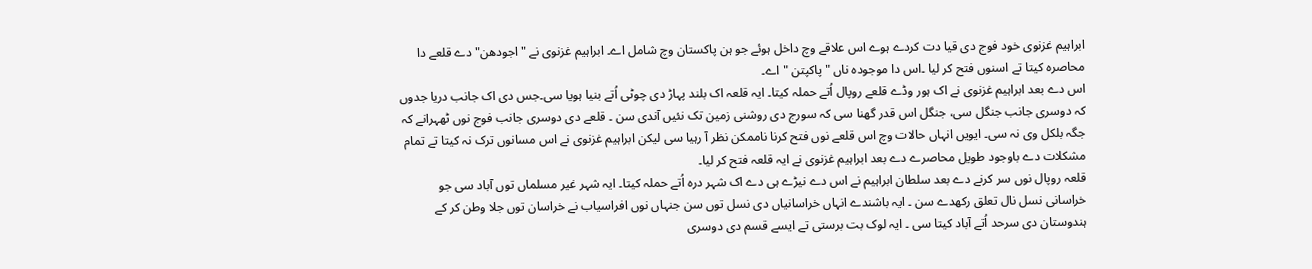ابراہیم غزنوی خود فوج دی قیا دت کردے ہوے اس علاقے وچ داخل ہوئے جو ہن پاکستان وچ شامل اے۔ ابراہیم غزنوی نے "اجودھن" دے قلعے دا محاصرہ کيتا تے اسنوں فتح کر ليا ۔اس دا موجودہ ناں "پاکپتن "اے۔
اس دے بعد ابراہیم غزنوی نے اک ہور وڈے قلعے روپال اُتے حملہ کيتا۔ ایہ قلعہ اک بلند پہاڑ دی چوٹی اُتے بنیا ہویا سی۔جس دی اک جانب دریا جدوں کہ دوسری جانب جنگل سی، جنگل اس قدر گھنا سی کہ سورج دی روشنی زمین تک نئيں آندی سن ۔ قلعے دی دوسری جانب فوج نوں ٹھہرانے کہ جگہ بلکل وی نہ سی۔ ایويں انہاں حالات وچ اس قلعے نوں فتح کرنا ناممکن نظر آ رہیا سی لیکن ابراہیم غزنوی نے اس مسانوں ترک نہ کيتا تے تمام مشکلات دے باوجود طویل محاصرے دے بعد ابراہیم غزنوی نے ایہ قلعہ فتح کر ليا۔
قلعہ روپال نوں سر کرنے دے بعد سلطان ابراہیم نے اس دے نیڑے ہی دے اک شہر درہ اُتے حملہ کیتا۔ ایہ شہر غیر مسلماں توں آباد سی جو خراسانی نسل نال تعلق رکھدے سن ۔ ایہ باشندے انہاں خراسانیاں دی نسل توں سن جنہاں نوں افراسیاب نے خراسان توں جلا وطن کر کے ہندوستان دی سرحد اُتے آباد کیتا سی ۔ ایہ لوک بت برستی تے ايسے قسم دی دوسری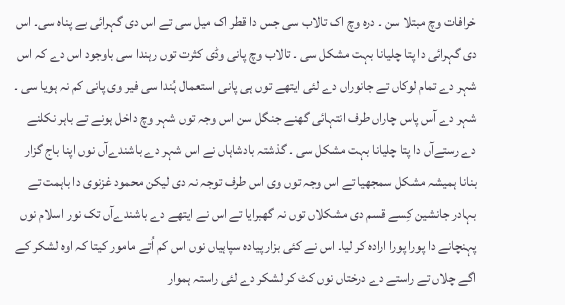خرافات وچ مبتلا سن ۔ درہ وچ اک تالاب سی جس دا قطر اک میل سی تے اس دی گہرائی بے پناہ سی۔ اس دی گہرائی دا پتا چلیانا بہت مشکل سی ۔ تالاب وچ پانی وڈی کثرت توں رہندا سی باوجود اس دے کہ اس شہر دے تمام لوکاں تے جانوراں دے لئی ایتھے توں ہی پانی استعمال ہُندا سی فیر وی پانی کم نہ ہويا سی ۔ شہر دے آس پاس چاراں طرف انتہائی گھنے جنگل سن اس وجہ توں شہر وچ داخل ہونے تے باہر نکلنے دے رستےآں دا پتا چلیانا بہت مشکل سی ۔ گذشتہ بادشاہاں نے اس شہر دے باشندےآں نوں اپنا باج گزار بنانا ہمیشہ مشکل سمجھیا تے اس وجہ توں وی اس طرف توجہ نہ دی لیکن محمود غزنوی دا باہمت تے بہادر جانشین کِسے قسم دی مشکلاں توں نہ گھبرایا تے اس نے ایتھے دے باشندےآں تک نور اسلام نوں پہنچانے دا پورا پورا ارادہ کر ليا۔ اس نے کئی بزار پیادہ سپاہیاں نوں اس کم اُتے مامور کیتا کہ اوہ لشکر کے اگے چلاں تے راستے دے درختاں نوں کٹ کر لشکر دے لئی راستہ ہموار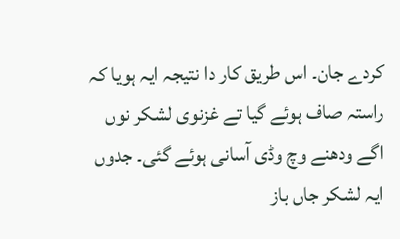کردے جان۔ اس طریق کار دا نتیجہ ایہ ہويا کہ راستہ صاف ہوئے گیا تے غزنوی لشکر نوں اگے ودھنے وچ وڈی آسانی ہوئے گئی۔ جدوں ایہ لشکر جاں باز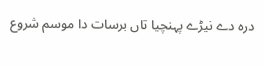درہ دے نیڑے پہنچیا تاں برسات دا موسم شروع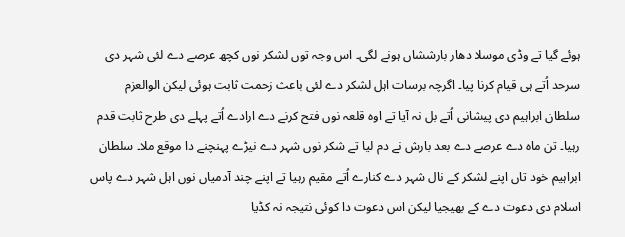ہوئے گیا تے وڈی موسلا دھار بارششاں ہونے لگی۔ اس وجہ توں لشکر نوں کچھ عرصے دے لئی شہر دی سرحد اُتے ہی قیام کرنا پيا۔ اگرچہ برسات اہل لشکر دے لئی باعث زحمت ثابت ہوئی لیکن الوالعزم سلطان ابراہیم دی پیشانی اُتے بل نہ آیا تے اوہ قلعہ نوں فتح کرنے دے ارادے اُتے پہلے دی طرح ثابت قدم رہیا۔ تن ماہ دے عرصے دے بعد بارش نے دم لیا تے شکر نوں شہر دے نیڑے پہنچنے دا موقع ملا۔ سلطان ابراہیم خود تاں اپنے لشکر کے نال شہر دے کنارے اُتے مقیم رہیا تے اپنے چند آدمیاں نوں اہل شہر دے پاس اسلام دی دعوت دے کے بھیجیا لیکن اس دعوت دا کوئی نتیجہ نہ کڈیا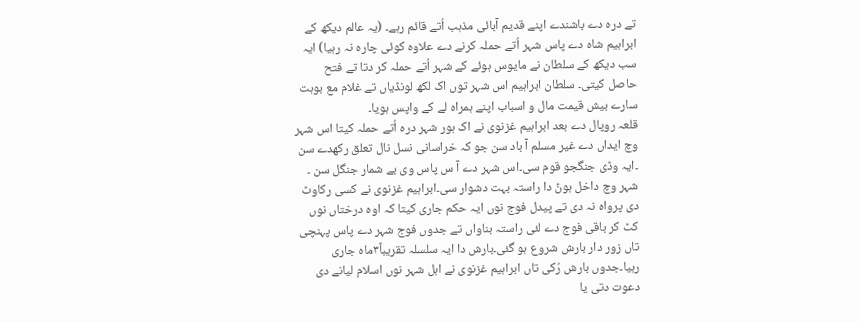تے درہ دے باشندے اپنے قدیم آبائی مذہب اُتے قائم رہے۔ (یہ عالم دیکھ کے ابراہیم شاہ دے پاس شہر اُتے حملہ کرنے دے علاوہ کوئی چارہ نہ رہیا) ایہ سب دیکھ کے سلطان نے مایوس ہوئے کے شہر اُتے حملہ کر دتا تے فتح حاصل کيتی۔ سلطان ابراہیم اس شہر توں اک لکھ لونڈیاں تے غلام مع بوہت سارے بیش قیمت مال و اسباب اپنے ہمراہ لے کے واپس ہويا۔
قلعہ روپال دے بعد ابراہیم غزنوی نے اک ہور شہر درہ اُتے حملہ کيتا اس شہر وچ ایداں دے غیر مسلم آ باد سن جو کہ خراسانی نسل نال تعلق رکھدے سن ۔ایہ وڈی جنگجو قوم سی۔اس شہر دے آ س پاس وی بے شمار جنگل سن ۔ شہر وچ داخل ہوݨ دا راستہ بہت دشوار سی۔ابراہیم غزنوی نے کسی رکاوٹ دی پرواہ نہ دی تے پیدل فوج نوں ایہ حکم جاری کيتا کہ اوہ درختاں نوں کٹ کر باقی فوج دے لئی راستہ بناواں تے جدوں فوج شہر دے پاس پہنچی تاں زور دار بارش شروع ہو گئی۔بارش دا ایہ سلسلہ تقریباً۳ماہ جاری رہیا۔جدوں بارش رُکی تاں ابراہیم غزنوی نے اہل شہر نوں اسلام لیانے دی دعوت دتی یا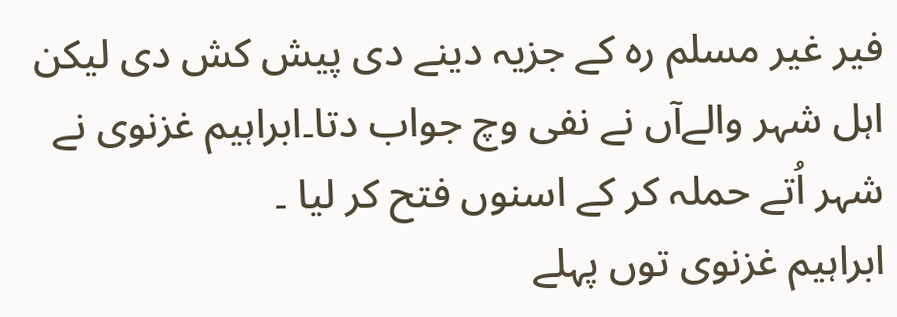فیر غیر مسلم رہ کے جزیہ دینے دی پیش کش دی لیکن اہل شہر والےآں نے نفی وچ جواب دتا۔ابراہیم غزنوی نے شہر اُتے حملہ کر کے اسنوں فتح کر ليا ۔
ابراہیم غزنوی توں پہلے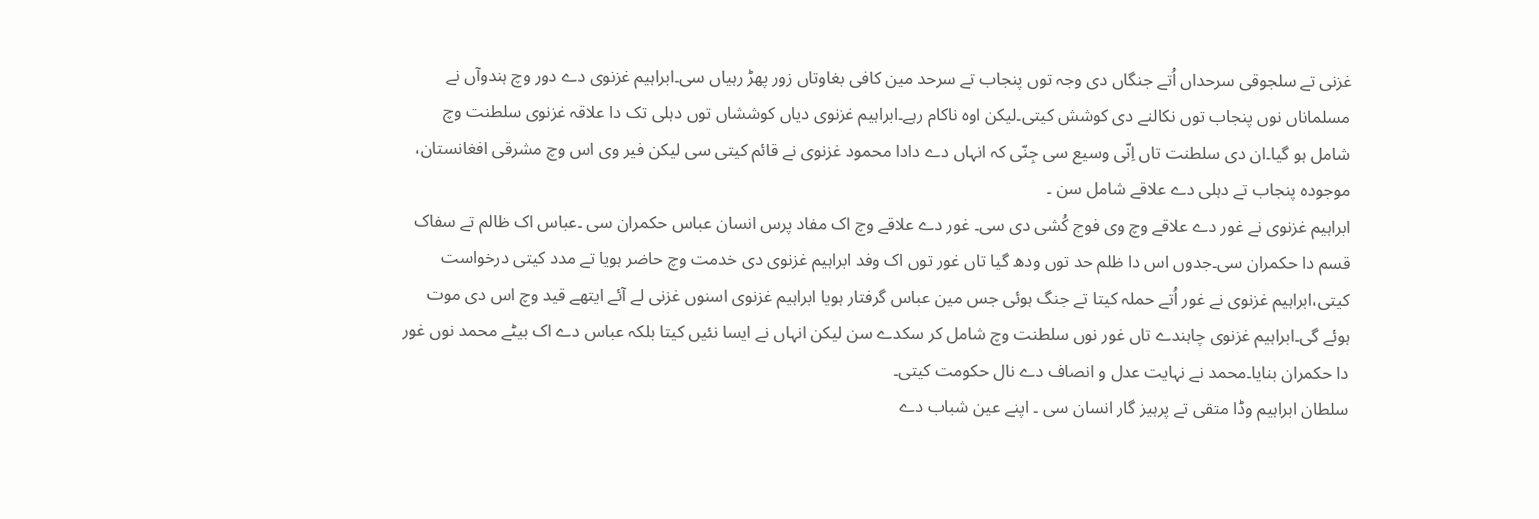غزنی تے سلجوقی سرحداں اُتے جنگاں دی وجہ توں پنجاب تے سرحد مین کافی بغاوتاں زور پھڑ رہیاں سی۔ابراہیم غزنوی دے دور وچ ہندوآں نے مسلماناں نوں پنجاب توں نکالنے دی کوشش کيتی۔لیکن اوہ ناکام رہے۔ابراہیم غزنوی دیاں کوششاں توں دہلی تک دا علاقہ غزنوی سلطنت وچ شامل ہو گیا۔ان دی سلطنت تاں اِنّی وسیع سی جِنّی کہ انہاں دے دادا محمود غزنوی نے قائم کيتی سی لیکن فیر وی اس وچ مشرقی افغانستان، موجودہ پنجاب تے دہلی دے علاقے شامل سن ۔
ابراہیم غزنوی نے غور دے علاقے وچ وی فوج کُشی دی سی۔ غور دے علاقے وچ اک مفاد پرس انسان عباس حکمران سی ۔عباس اک ظالم تے سفاک قسم دا حکمران سی۔جدوں اس دا ظلم حد توں ودھ گیا تاں غور توں اک وفد ابراہیم غزنوی دی خدمت وچ حاضر ہويا تے مدد کيتی درخواست کيتی،ابراہیم غزنوی نے غور اُتے حملہ کيتا تے جنگ ہوئی جس مین عباس گرفتار ہويا ابراہیم غزنوی اسنوں غزنی لے آئے ایتھے قید وچ اس دی موت ہوئے گی۔ابراہیم غزنوی چاہندے تاں غور نوں سلطنت وچ شامل کر سکدے سن لیکن انہاں نے ایسا نئيں کيتا بلکہ عباس دے اک بیٹے محمد نوں غور دا حکمران بنایا۔محمد نے نہایت عدل و انصاف دے نال حکومت کیتی۔
سلطان ابراہیم وڈا متقی تے پرہیز گار انسان سی ۔ اپنے عین شباب دے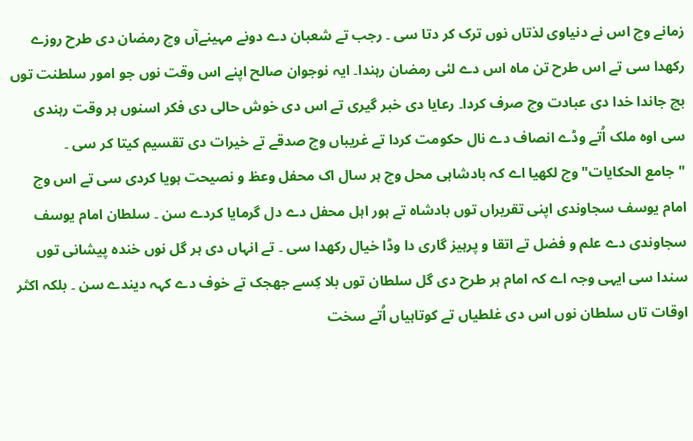زمانے وچ اس نے دنیاوی لذتاں نوں ترک کر دتا سی ۔ رجب تے شعبان دے دونے مہینےآں وچ رمضان دی طرح روزے رکھدا سی تے اس طرح تن ماہ اس دے لئی رمضان رہندا۔ ایہ نوجوان صالح اپنے اس وقت نوں جو امور سلطنت توں بچ جاندا خدا دی عبادت وچ صرف کردا۔ رعایا دی خبر گیری تے اس دی خوش حالی دی فکر اسنوں ہر وقت رہندی سی اوہ ملک اُتے وڈے انصاف دے نال حکومت کردا تے غریباں وچ صدقے تے خیرات دی تقسیم کیتا کر سی ۔
"جامع الحکایات" وچ لکھیا اے کہ بادشاہی محل وچ ہر سال اک محفل وعظ و نصیحت ہويا کردی سی تے اس وچ امام یوسف سجاوندی اپنی تقریراں توں بادشاہ تے ہور اہل محفل دے دل گرمایا کردے سن ۔ سلطان امام یوسف سجاوندی دے علم و فضل تے اتقا و پرہیز گاری دا وڈا خیال رکھدا سی ۔ تے انہاں دی ہر گل نوں خندہ پیشانی توں سندا سی ایہی وجہ اے کہ امام ہر طرح دی گل سلطان توں بلا کِسے جھجک تے خوف دے کہہ دیندے سن ۔ بلکہ اکثر اوقات تاں سلطان نوں اس دی غلطیاں تے کوتاہیاں اُتے سخت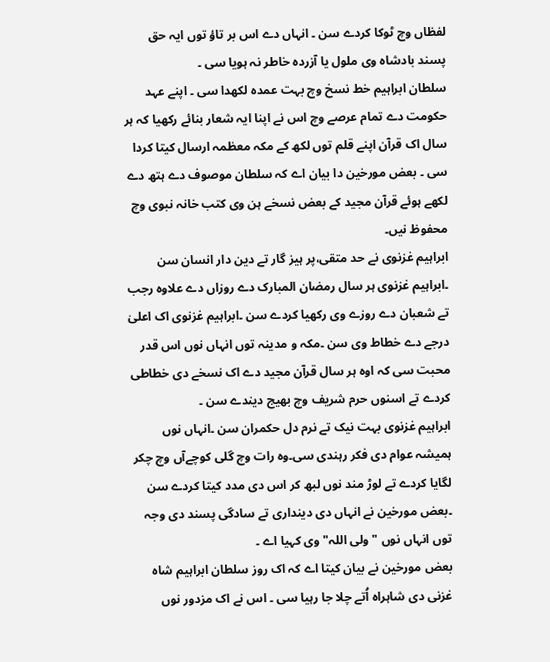لفظاں وچ ٹوکا کردے سن ۔ انہاں دے اس بر تاؤ توں ایہ حق پسند بادشاہ وی ملول یا آزرده خاطر نہ ہويا سی ۔
سلطان ابراہیم خط نسخ وچ بہت عمدہ لکھدا سی ۔ اپنے عہد حکومت دے تمام عرصے وچ اس نے اپنا ایہ شعار بنائے رکھیا کہ ہر سال اک قرآن اپنے قلم توں لکھ کے مکہ معظمہ ارسال کیتا کردا سی ۔ بعض مورخین دا بیان اے کہ سلطان موصوف دے ہتھ دے لکھے ہوئے قرآن مجید کے بعض نسخے ہن وی کتب خانہ نبوی وچ محفوظ نيں۔
ابراہیم غزنوی نے حد متقی،پر ہیز گار تے دین دار انسان سن ۔ابراہیم غزنوی ہر سال رمضان المبارک دے روزاں دے علاوہ رجب تے شعبان دے روزے وی رکھیا کردے سن ۔ابراہیم غزنوی اک اعلیٰ درجے دے خطاط وی سن ۔مکہ و مدینہ توں انہاں نوں اس قدر محبت سی کہ اوہ ہر سال قرآن مجید دے اک نسخے دی خطاطی کردے تے اسنوں حرم شریف وچ بھیج دیندے سن ۔
ابراہیم غزنوی بہت نیک تے نرم دل حکمران سن ۔انہاں نوں ہمیشہ عوام دی فکر رہندی سی۔وہ رات وچ گلی کوچےآں وچ چکر لگایا کردے تے لوڑ مند نوں لبھ کر اس دی مدد کيتا کردے سن ۔بعض مورخین نے انہاں دی دینداری تے سادگی پسند دی وجہ توں انہاں نوں "ولی اللہ" وی کہیا اے ۔
بعض مورخین نے بیان کیتا اے کہ اک روز سلطان ابراہیم شاه غزنی دی شاہراہ اُتے چلا جا رہیا سی ۔ اس نے اک مزدور نوں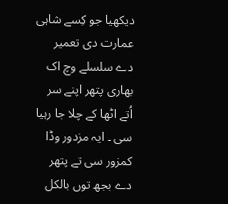دیکھیا جو کِسے شاہی عمارت دی تعمیر دے سلسلے وچ اک بھاری پتھر اپنے سر اُتے اٹھا کے چلا جا رہیا سی ۔ ایہ مزدور وڈا کمزور سی تے پتھر دے بجھ توں بالکل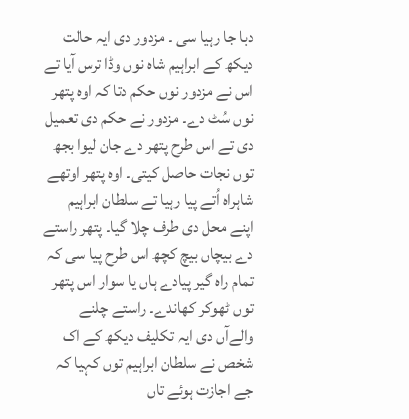دبا جا رہیا سی ۔ مزدور دی ایہ حالت دیکھ کے ابراہیم شاہ نوں وڈا ترس آیا تے اس نے مزدور نوں حکم دتا کہ اوہ پتھر نوں سُٹ دے۔ مزدور نے حکم دی تعمیل دی تے اس طرح پتھر دے جان لیوا بجھ توں نجات حاصل کيتی۔ اوہ پتھر اوتھے شاہراہ اُتے پيا رہیا تے سلطان ابراہیم اپنے محل دی طرف چلا گیا۔ پتھر راستے دے بیچاں بیچ کچھ اس طرح پيا سی کہ تمام راہ گیر پیادے ہاں یا سوار اس پتھر توں ٹھوکر کھاندے۔ راستے چلنے والےآں دی ایہ تکلیف دیکھ کے اک شخص نے سلطان ابراہیم توں کہیا کہ جے اجازت ہوئے تاں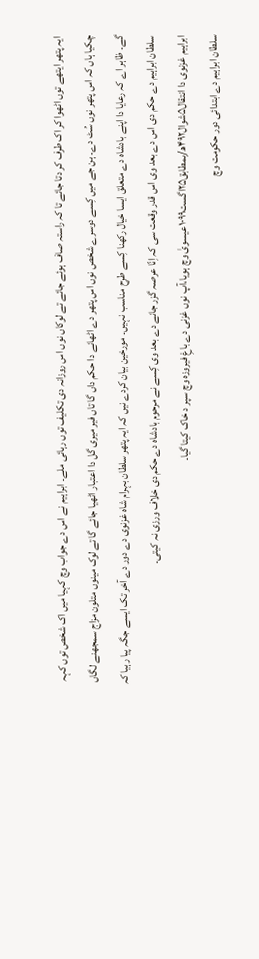ایہ پتھر ایتھے توں اٹھوا کر اک طرف کر دتا جائے تا کہ راستہ صاف ہوئے جائے تے لوکاں نوں اس روزانہ دی تکلیف توں رہائی ملے۔ ابراہیم نے اس دے جواب وچ کہیا ميں اک شخص توں کہہ چکيا ہاں کہ اس پتھر نوں سُٹ دے۔ ہن جے ميں کِسے دوسرے شخص نوں اس پتھر دے اٹھانے دا حکم داں گا تاں فیر میری گل دا اعتبار اٹھیا جائے گا تے لوک مینوں متلون مزاج سمجھنے لگاں گے۔ ظاہر اے کہ رعایا دا اپنے بادشاہ دے متعلق ایسا خیال رکھنا کِسے طرح مناسب نہيں۔ مورخین بیان کردے نيں کہ ایہ پتھر سلطان بہرام شاہ غزنوی دے دور دے آخر تک ايسے جگہ پيا رہیا کہ سلطان ابراہیم دے حکم دی اس دے بعد وی اس قدر وقعت سی کہ اِنّا عرصہ گزر جانے دے بعد وی کِسے نے مرحوم بادشاہ دے حکم دی خلاف ورزی نہ کيتی۔
ابراہیم غزنوی دا انتقال۵شوال۴۹۲ھ/بمطابق۲۵اگست۱۰۹۹عیسویٰ وچ ہويا،آپ نوں غزنی دے باغِ فیروزہ وچ سپر د خاک کيتا گیا۔
سلطان ابراہیم دے ابتدائی دور حکومت وچ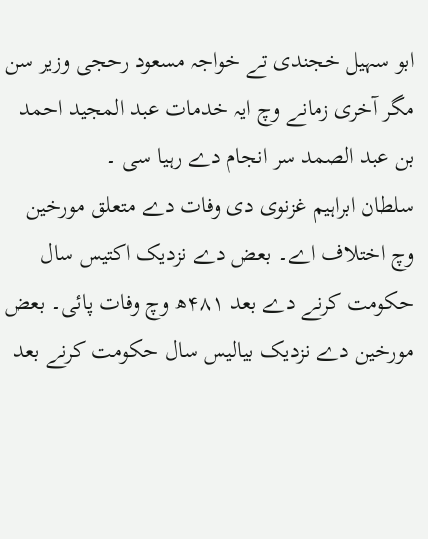ابو سہیل خجندی تے خواجہ مسعود رحجی وزیر سن مگر آخری زمانے وچ ایہ خدمات عبد المجید احمد بن عبد الصمد سر انجام دے رہیا سی ۔
سلطان ابراہیم غزنوی دی وفات دے متعلق مورخین وچ اختلاف اے۔ بعض دے نزدیک اکتیس سال حکومت کرنے دے بعد ۴۸۱ھ وچ وفات پائی۔ بعض مورخین دے نزدیک بیالیس سال حکومت کرنے بعد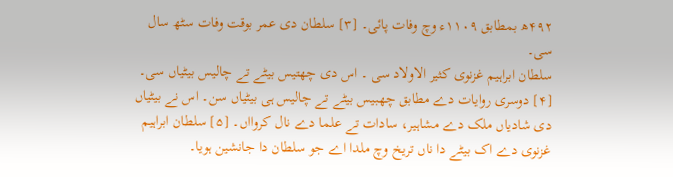۴۹۲ھ بمطابق ۱۱۰۹ء وچ وفات پائی۔ [۳] سلطان دی عمر بوقت وفات سٹھ سال سی۔
سلطان ابراہیم غزنوی کثیر الاولاد سی ۔ اس دی چھتیس بیٹے تے چالیس بیٹیاں سی۔ [۴] دوسری روایات دے مطابق چھبیس بیٹے تے چالیس ہی بیٹیاں سن۔ اس نے بیٹیاں دی شادیاں ملک دے مشاہیر، سادات تے علما دے نال کروااں۔ [۵] سلطان ابراہیم غزنوی دے اک بیٹے دا ناں تریخ وچ ملدا اے جو سلطان دا جانشین ہويا۔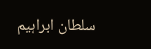سلطان ابراہیم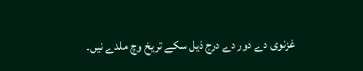غزنوی دے دور دے درج ذیل سکے تریخ وچ ملدے نيں۔